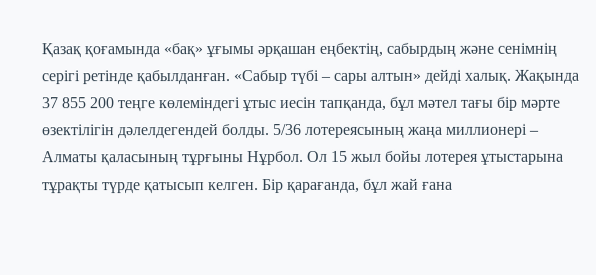Қазақ қоғамында «бақ» ұғымы әрқашан еңбектің, сабырдың және сенімнің серігі ретінде қабылданған. «Сабыр түбі – сары алтын» дейді халық. Жақында 37 855 200 теңге көлеміндегі ұтыс иесін тапқанда, бұл мәтел тағы бір мәрте өзектілігін дәлелдегендей болды. 5/36 лотереясының жаңа миллионері – Алматы қаласының тұрғыны Нұрбол. Ол 15 жыл бойы лотерея ұтыстарына тұрақты түрде қатысып келген. Бір қарағанда, бұл жай ғана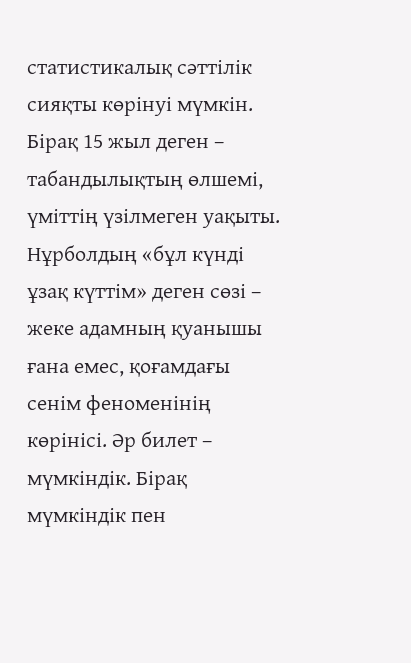статистикалық сәттілік сияқты көрінуі мүмкін. Бірақ 15 жыл деген – табандылықтың өлшемі, үміттің үзілмеген уақыты.
Нұрболдың «бұл күнді ұзақ күттім» деген сөзі – жеке адамның қуанышы ғана емес, қоғамдағы сенім феноменінің көрінісі. Әр билет – мүмкіндік. Бірақ мүмкіндік пен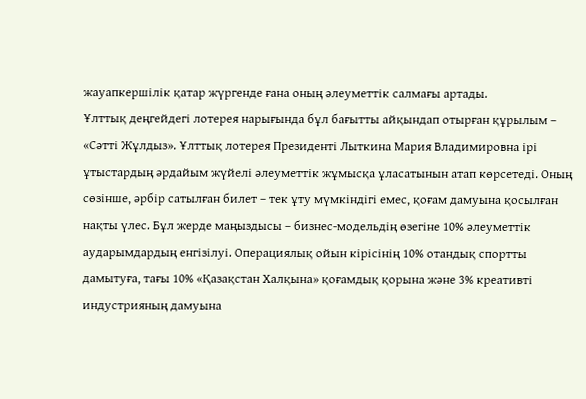жауапкершілік қатар жүргенде ғана оның әлеуметтік салмағы артады.
Ұлттық деңгейдегі лотерея нарығында бұл бағытты айқындап отырған құрылым – «Сәтті Жұлдыз». Ұлттық лотерея Президенті Лыткина Мария Владимировна ірі ұтыстардың әрдайым жүйелі әлеуметтік жұмысқа ұласатынын атап көрсетеді. Оның сөзінше, әрбір сатылған билет – тек ұту мүмкіндігі емес, қоғам дамуына қосылған нақты үлес. Бұл жерде маңыздысы – бизнес-модельдің өзегіне 10% әлеуметтік аударымдардың енгізілуі. Операциялық ойын кірісінің 10% отандық спортты дамытуға, тағы 10% «Қазақстан Халқына» қоғамдық қорына және 3% креативті индустрияның дамуына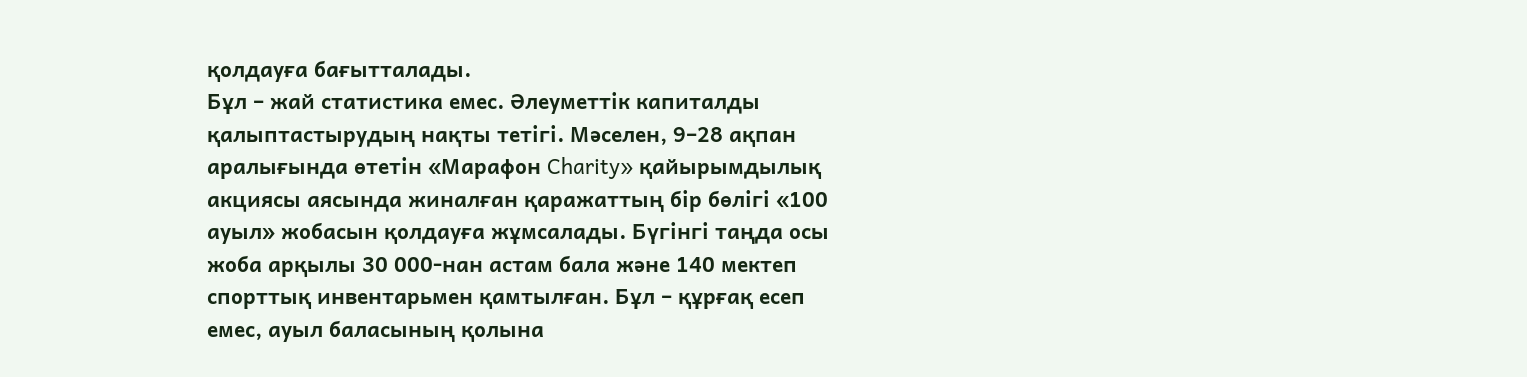қолдауға бағытталады.
Бұл – жай статистика емес. Әлеуметтік капиталды қалыптастырудың нақты тетігі. Мәселен, 9–28 ақпан аралығында өтетін «Марафон Charity» қайырымдылық акциясы аясында жиналған қаражаттың бір бөлігі «100 ауыл» жобасын қолдауға жұмсалады. Бүгінгі таңда осы жоба арқылы 30 000-нан астам бала және 140 мектеп спорттық инвентарьмен қамтылған. Бұл – құрғақ есеп емес, ауыл баласының қолына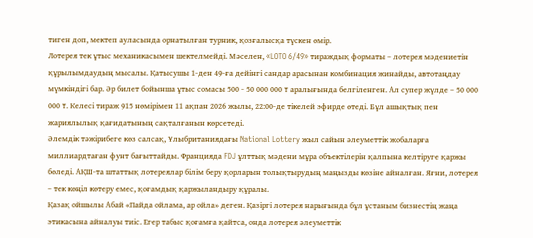тиген доп, мектеп ауласында орнатылған турник, қозғалысқа түскен өмір.
Лотерея тек ұтыс механикасымен шектелмейді. Мәселен, «LOTO 6/49» тираждық форматы – лотерея мәдениетін құрылымдаудың мысалы. Қатысушы 1-ден 49-ға дейінгі сандар арасынан комбинация жинайды, автотаңдау мүмкіндігі бар. Әр билет бойынша ұтыс сомасы 500 - 50 000 000 ₸ аралығында белгіленген. Ал супер жүлде – 50 000 000 ₸. Келесі тираж 915 нөмірімен 11 ақпан 2026 жылы, 22:00-де тікелей эфирде өтеді. Бұл ашықтық пен жариялылық қағидатының сақталғанын көрсетеді.
Әлемдік тәжірибеге көз салсақ, Ұлыбританиядағы National Lottery жыл сайын әлеуметтік жобаларға миллиардтаған фунт бағыттайды. Францияда FDJ ұлттық мәдени мұра объектілерін қалпына келтіруге қаржы бөледі. АҚШ-та штаттық лотереялар білім беру қорларын толықтырудың маңызды көзіне айналған. Яғни, лотерея – тек көңіл көтеру емес, қоғамдық қаржыландыру құралы.
Қазақ ойшылы Абай «Пайда ойлама, ар ойла» деген. Қазіргі лотерея нарығында бұл ұстаным бизнестің жаңа этикасына айналуы тиіс. Егер табыс қоғамға қайтса, онда лотерея әлеуметтік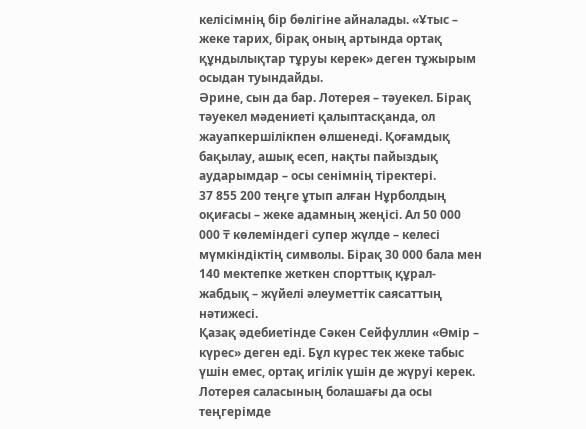келісімнің бір бөлігіне айналады. «Ұтыс – жеке тарих, бірақ оның артында ортақ құндылықтар тұруы керек» деген тұжырым осыдан туындайды.
Әрине, сын да бар. Лотерея – тәуекел. Бірақ тәуекел мәдениеті қалыптасқанда, ол жауапкершілікпен өлшенеді. Қоғамдық бақылау, ашық есеп, нақты пайыздық аударымдар – осы сенімнің тіректері.
37 855 200 теңге ұтып алған Нұрболдың оқиғасы – жеке адамның жеңісі. Ал 50 000 000 ₸ көлеміндегі супер жүлде – келесі мүмкіндіктің символы. Бірақ 30 000 бала мен 140 мектепке жеткен спорттық құрал-жабдық – жүйелі әлеуметтік саясаттың нәтижесі.
Қазақ әдебиетінде Сәкен Сейфуллин «Өмір – күрес» деген еді. Бұл күрес тек жеке табыс үшін емес, ортақ игілік үшін де жүруі керек. Лотерея саласының болашағы да осы теңгерімде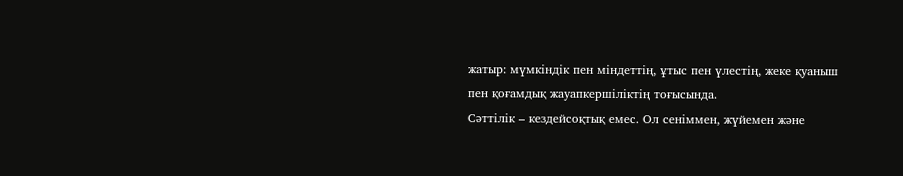жатыр: мүмкіндік пен міндеттің, ұтыс пен үлестің, жеке қуаныш пен қоғамдық жауапкершіліктің тоғысында.
Сәттілік – кездейсоқтық емес. Ол сеніммен, жүйемен және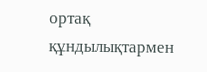ортақ құндылықтармен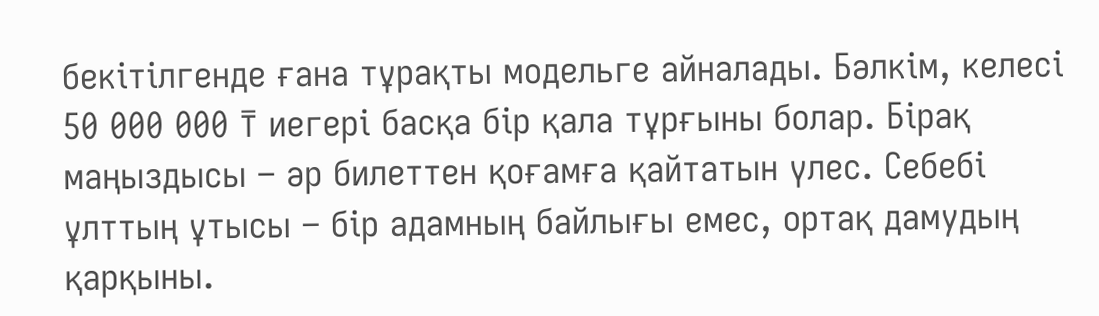бекітілгенде ғана тұрақты модельге айналады. Бәлкім, келесі 50 000 000 ₸ иегері басқа бір қала тұрғыны болар. Бірақ маңыздысы – әр билеттен қоғамға қайтатын үлес. Себебі ұлттың ұтысы – бір адамның байлығы емес, ортақ дамудың қарқыны.